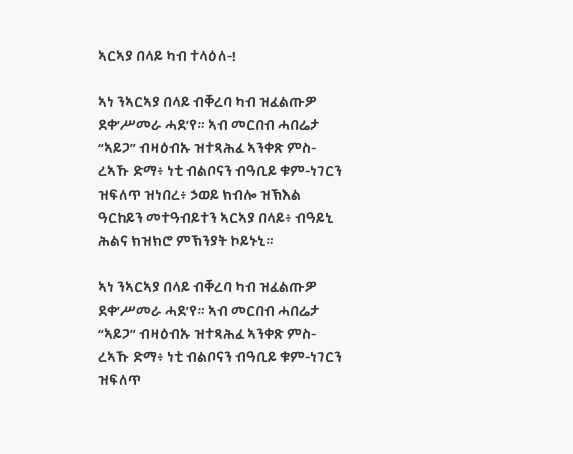ኣርኣያ በላይ ካብ ተላዕለ-!

ኣነ ንኣርኣያ በላይ ብቐረባ ካብ ዝፈልጡዎ ደቀ’ሥመራ ሓደ’የ። ኣብ መርበብ ሓበሬታ “ኣይጋ” ብዛዕብኡ ዝተጻሕፈ ኣንቀጽ ምስ-ረኣኹ ድማ፥ ነቲ ብልቦናን ብዓቢይ ቁም-ነገርን ዝፍለጥ ዝነበረ፥ ኃወይ ክብሎ ዝኽእል ዓርከይን መተዓብይተን ኣርኣያ በላይ፥ ብዓይኒ ሕልና ክዝክሮ ምኽንያት ኮይኑኒ።

ኣነ ንኣርኣያ በላይ ብቐረባ ካብ ዝፈልጡዎ ደቀ’ሥመራ ሓደ’የ። ኣብ መርበብ ሓበሬታ “ኣይጋ” ብዛዕብኡ ዝተጻሕፈ ኣንቀጽ ምስ-ረኣኹ ድማ፥ ነቲ ብልቦናን ብዓቢይ ቁም-ነገርን ዝፍለጥ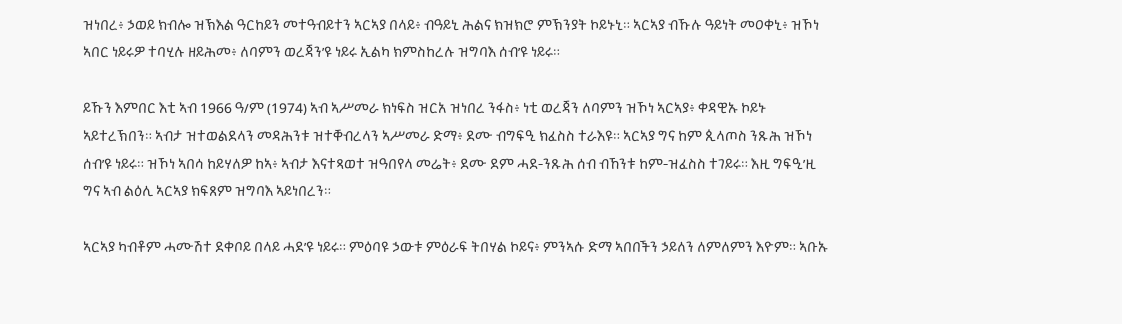ዝነበረ፥ ኃወይ ክብሎ ዝኽእል ዓርከይን መተዓብይተን ኣርኣያ በላይ፥ ብዓይኒ ሕልና ክዝክሮ ምኽንያት ኮይኑኒ። ኣርኣያ ብኹሉ ዓይነት መዐቀኒ፥ ዝኾነ ኣበር ነይሩዎ ተባሂሉ ዘይሕመ፥ ለባምን ወረጃን’ዩ ነይሩ ኢልካ ክምስከረሉ ዝግባእ ሰብ’ዩ ነይሩ።

ይኹን እምበር እቲ ኣብ 1966 ዓ/ም (1974) ኣብ ኣሥመራ ክነፍስ ዝርአ ዝነበረ ንፋስ፥ ነቲ ወረጃን ለባምን ዝኾነ ኣርኣያ፥ ቀዳዊኡ ኮይኑ ኣይተረኽበን። ኣብታ ዝተወልደላን መዳሕንቱ ዝተቐብረላን ኣሥመራ ድማ፥ ደሙ ብግፍዒ ክፈስስ ተራእዩ። ኣርኣያ ግና ከም ጲላጦስ ንጹሕ ዝኾነ ሰብ’ዩ ነይሩ። ዝኾነ ኣበሳ ከይሃለዎ ከኣ፥ ኣብታ እናተጻወተ ዝዓበየላ መሬት፥ ደሙ ደም ሓደ-ንጹሕ ሰብ ብኸንቱ ከም-ዝፈስስ ተገይሩ። እዚ ግፍዒ’ዚ ግና ኣብ ልዕሊ ኣርኣያ ክፍጸም ዝግባእ ኣይነበረን።

ኣርኣያ ካብቶም ሓሙሽተ ደቀቦይ በላይ ሓደ’ዩ ነይሩ። ምዕባዩ ኃውቱ ምዕራፍ ትበሃል ኮይና፥ ምንኣሱ ድማ ኣበበችን ኃይለን ለምለምን እዮም። ኣቡኡ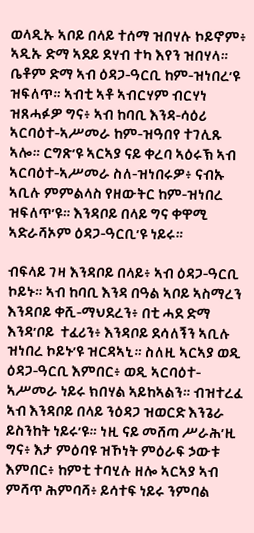ወላዲኡ ኣቦይ በላይ ተሰማ ዝበሃሉ ኮይኖም፥ ኣዲኡ ድማ ኣደይ ደሃብ ተካ እየን ዝበሃላ። ቤቶም ድማ ኣብ ዕዳጋ-ዓርቢ ከም-ዝነበረ’ዩ ዝፍለጥ። ኣብቲ ኣቶ ኣብርሃም ብርሃነ ዝጸሓፉዎ ግና፥ ኣብ ከባቢ እንዳ-ሳዕሪ ኣርባዕተ-ኣሥመራ ከም-ዝዓበየ ተገሊጹ ኣሎ። ርግጽ’ዩ ኣርኣያ ናይ ቀረባ ኣዕሩኽ ኣብ ኣርባዕተ-ኣሥመራ ስለ-ዝነበሩዎ፥ ናብኡ ኣቢሉ ምምልላስ የዘውትር ከም-ዝነበረ ዝፍለጥ’ዩ። እንዳቦይ በላይ ግና ቀዋሚ ኣድራሻኦም ዕዳጋ-ዓርቢ’ዩ ነይሩ።

ብፍላይ ገዛ እንዳቦይ በላይ፥ ኣብ ዕዳጋ-ዓርቢ ኮይኑ። ኣብ ከባቢ እንዳ በዓል ኣቦይ ኣስማረን እንዳቦይ ቀሺ-ማህደረን፥ በቲ ሓደ ድማ እንዳ’ቦይ  ተፈሪን፥ እንዳቦይ ደሳለኝን ኣቢሉ ዝነበረ ኮይኑ’ዩ ዝርዳኣኒ። ስለዚ ኣርኣያ ወዲ ዕዳጋ-ዓርቢ እምበር፥ ወዲ ኣርባዕተ-ኣሥመራ ነይሩ ክበሃል ኣይከኣልን። ብዝተረፈ ኣብ እንዳቦይ በላይ ንዕዳጋ ዝወርድ እንጌራ ይስንከት ነይሩ’ዩ። ነዚ ናይ መሸጣ ሥራሕ’ዚ ግና፥ እታ ምዕባዩ ዝኾነት ምዕራፍ ኃውቱ እምበር፥ ከምቲ ተባሂሉ ዘሎ ኣርኣያ ኣብ ምሻጥ ሕምባሻ፥ ይሳተፍ ነይሩ ንምባል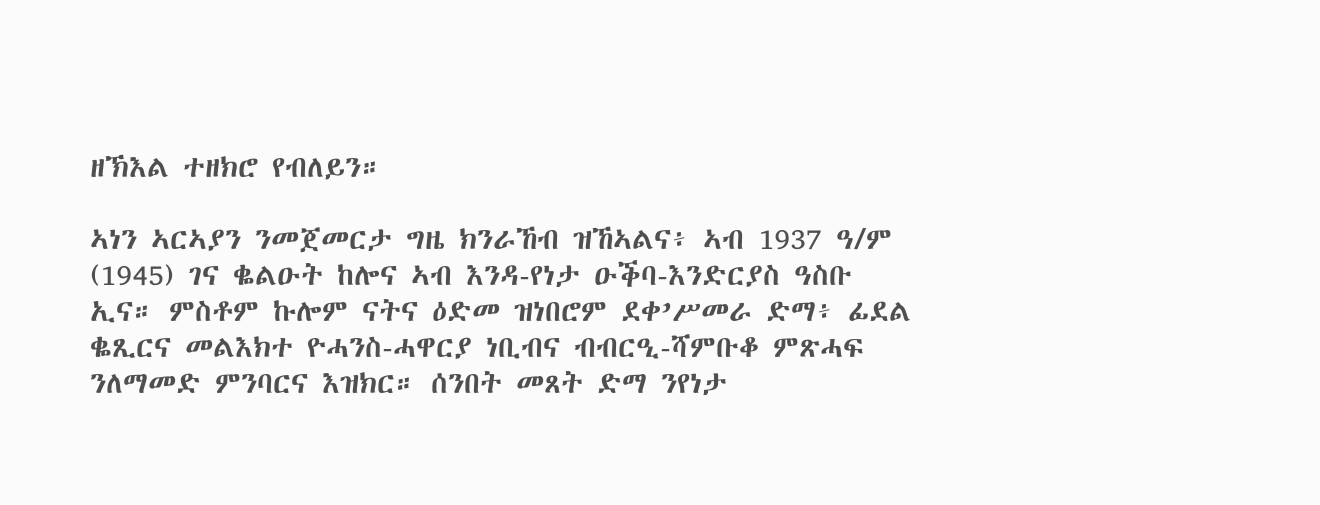ዘኽእል ተዘክሮ የብለይን።

ኣነን ኣርኣያን ንመጀመርታ ግዜ ክንራኸብ ዝኸኣልና፥ ኣብ 1937 ዓ/ም (1945) ገና ቈልዑት ከሎና ኣብ እንዳ-የነታ ዑቕባ-እንድርያስ ዓስቡ ኢና። ምስቶም ኩሎም ናትና ዕድመ ዝነበሮም ደቀ’ሥመራ ድማ፥ ፊደል ቈጺርና መልእክተ ዮሓንስ-ሓዋርያ ነቢብና ብብርዒ-ሻምቡቆ ምጽሓፍ ንለማመድ ምንባርና እዝክር። ሰንበት መጸት ድማ ንየነታ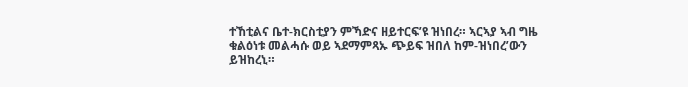ተኸቲልና ቤተ-ክርስቲያን ምኻድና ዘይተርፍ’ዩ ዝነበረ። ኣርኣያ ኣብ ግዜ ቁልዕነቱ መልሓሱ ወይ ኣደማምጻኡ ጭይፍ ዝበለ ከም-ዝነበረ’ውን ይዝከረኒ።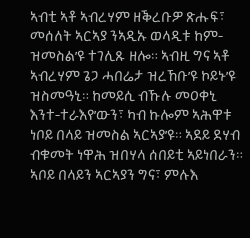ኣብቲ ኣቶ ኣብረሃም ዘቕረቡዎ ጽሑፍ፣ መሰለት ኣርኣያ ንኣዲኡ ወላዲቱ ከም-ዝመስል’ዩ ተገሊጹ ዘሎ። ኣብዚ ግና ኣቶ ኣብረሃም ጌጋ ሓበሬታ ዝረኸቡ’ዩ ኮይኑ’ዩ ዝስመዓኒ። ከመይሲ ብኹሉ መዐቀኒ እንተ-ተራእየ’ውን፣ ካብ ኩሎም ኣሕዋቱ ነቦይ በላይ ዝመስል ኣርኣያ’ዩ። ኣደይ ደሃብ ብቁመት ነዋሕ ዝበሃላ ሰበይቲ ኣይነበራን። ኣቦይ በላይን ኣርኣያን ግና፣ ምሉእ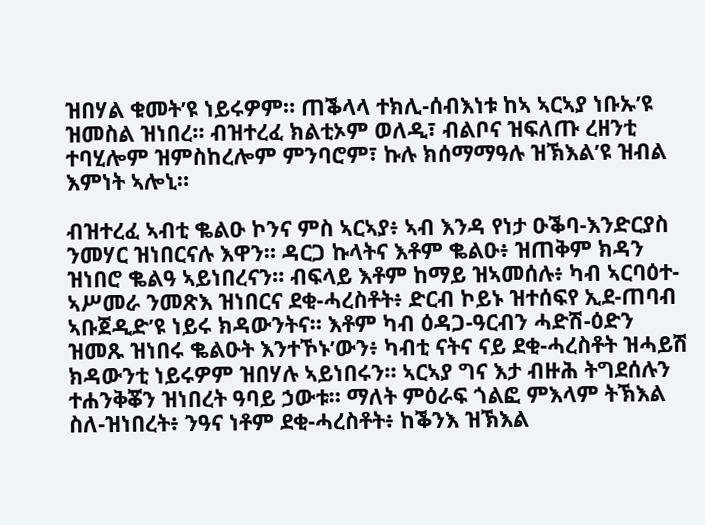ዝበሃል ቁመት’ዩ ነይሩዎም። ጠቕላላ ተክሊ-ሰብእነቱ ከኣ ኣርኣያ ነቡኡ’ዩ ዝመስል ዝነበረ። ብዝተረፈ ክልቲኦም ወለዲ፣ ብልቦና ዝፍለጡ ረዘንቲ ተባሂሎም ዝምስከረሎም ምንባሮም፣ ኩሉ ክሰማማዓሉ ዝኽእል’ዩ ዝብል እምነት ኣሎኒ።

ብዝተረፈ ኣብቲ ቈልዑ ኮንና ምስ ኣርኣያ፥ ኣብ እንዳ የነታ ዑቕባ-እንድርያስ  ንመሃር ዝነበርናሉ እዋን። ዳርጋ ኩላትና እቶም ቈልዑ፥ ዝጠቅም ክዳን ዝነበሮ ቈልዓ ኣይነበረናን። ብፍላይ እቶም ከማይ ዝኣመሰሉ፥ ካብ ኣርባዕተ-ኣሥመራ ንመጽእ ዝነበርና ደቂ-ሓረስቶት፥ ድርብ ኮይኑ ዝተሰፍየ ኢደ-ጠባብ ኣቡጀዲድ’ዩ ነይሩ ክዳውንትና። እቶም ካብ ዕዳጋ-ዓርብን ሓድሽ-ዕድን ዝመጹ ዝነበሩ ቈልዑት እንተኾኑ’ውን፥ ካብቲ ናትና ናይ ደቂ-ሓረስቶት ዝሓይሽ ክዳውንቲ ነይሩዎም ዝበሃሉ ኣይነበሩን። ኣርኣያ ግና እታ ብዙሕ ትግደሰሉን ተሐንቅቖን ዝነበረት ዓባይ ኃውቱ። ማለት ምዕራፍ ጎልፎ ምእላም ትኽእል ስለ-ዝነበረት፥ ንዓና ነቶም ደቂ-ሓረስቶት፥ ከቕንእ ዝኽእል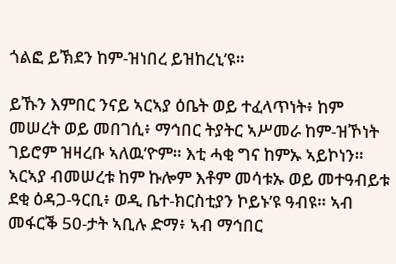ጎልፎ ይኽደን ከም-ዝነበረ ይዝከረኒ’ዩ።

ይኹን እምበር ንናይ ኣርኣያ ዕቤት ወይ ተፈላጥነት፥ ከም መሠረት ወይ መበገሲ፥ ማኅበር ትያትር ኣሥመራ ከም-ዝኾነት ገይሮም ዝዛረቡ ኣለዉ’ዮም። እቲ ሓቂ ግና ከምኡ ኣይኮነን። ኣርኣያ ብመሠረቱ ከም ኩሎም እቶም መሳቱኡ ወይ መተዓብይቱ ደቂ ዕዳጋ-ዓርቢ፥ ወዲ ቤተ-ክርስቲያን ኮይኑ’ዩ ዓብዩ። ኣብ መፋርቕ 50-ታት ኣቢሉ ድማ፥ ኣብ ማኅበር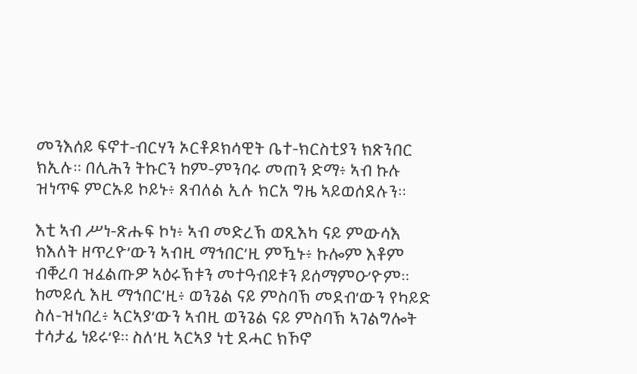መንእሰይ ፍኖተ-ብርሃን ኦርቶዶክሳዊት ቤተ-ክርስቲያን ክጽንበር ክኢሉ። በሊሕን ትኩርን ከም-ምንባሩ መጠን ድማ፥ ኣብ ኩሉ ዝነጥፍ ምርኡይ ኮይኑ፥ ጸብለል ኢሉ ክርአ ግዜ ኣይወሰደሉን።

እቲ ኣብ ሥነ-ጽሑፍ ኮነ፥ ኣብ መድረኽ ወጺእካ ናይ ምውሳእ ክእለት ዘጥረዮ’ውን ኣብዚ ማኅበር’ዚ ምዃኑ፥ ኩሎም እቶም ብቐረባ ዝፈልጡዎ ኣዕሩኽቱን መተዓብይቱን ይሰማምዑ’ዮም። ከመይሲ እዚ ማኅበር’ዚ፥ ወንጌል ናይ ምስባኽ መደብ’ውን የካይድ ስለ-ዝነበረ፥ ኣርኣያ’ውን ኣብዚ ወንጌል ናይ ምስባኽ ኣገልግሎት ተሳታፊ ነይሩ’ዩ። ስለ’ዚ ኣርኣያ ነቲ ደሓር ክኾኖ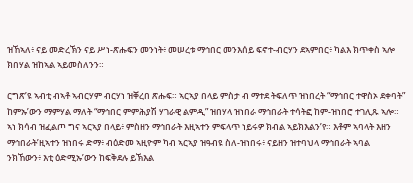ዝኸኣለ፥ ናይ መድረኽን ናይ ሥነ-ጽሑፍን መንነት፥ መሠረቱ ማኅበር መንእሰይ ፍኖተ-ብርሃን ደኣምበር፥ ካልእ ክጥቀስ ኣሎ ክበሃል ዝከኣል ኣይመስለንን።

ርግጽ’ዩ ኣብቲ ብኣቶ ኣብርሃም ብርሃነ ዝቐረበ ጽሑፍ። ኣርኣያ በላይ ምስታ ብ ማተደ ትፍለጥ ዝነበረት “ማኅበር ተዋስኦ ደቀባት” ከምኡ’ውን ማምሃል ማለት “ማኅበር ምምሕያሽ ሃገራዊ ልምዲ” ዝበሃላ ዝነበራ ማኅበራት ተሳትፎ ከም-ዝነበሮ ተገሊጹ ኣሎ። ኣነ ክሳብ ዝፈልጦ ግና ኣርኣያ በላይ፥ ምስዘን ማኅበራት እዚኣተን ምፍላጥ ነይሩዎ ክብል ኣይክእልን’የ። እቶም ኣባላት እዘን ማኅበራት’ዚኣተን ዝነበሩ ድማ፥ ብዕድመ ኣዚዮም ካብ ኣርኣያ ዝዓብዩ ስለ-ዝነበሩ፥ ናይዘን ዝተባህላ ማኅበራት ኣባል ንክኸውን፥ እቲ ዕድሚኡ’ውን ከፍቅደሉ ይኽእል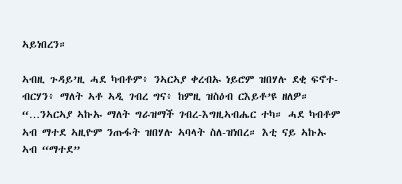ኣይነበረን።

ኣብዚ ጉዳይ’ዚ ሓደ ካብቶም፥ ንኣርኣያ ቀረብኡ ነይሮም ዝበሃሉ ደቂ ፍኖተ-ብርሃን፥ ማለት ኣቶ ኣዲ ገብረ ግና፥ ከምዚ ዝስዕብ ርእይቶ’ዩ ዘለዎ። “…ንኣርኣያ ኣኩኡ ማለት ግራዝማች ገብረ-እግዚኣብሔር ተካ። ሓደ ካብቶም ኣብ ማተደ ኣዚዮም ንጡፋት ዝበሃሉ ኣባላት ስለ-ዝነበረ። እቲ ናይ ኣኩኡ ኣብ “ማተደ”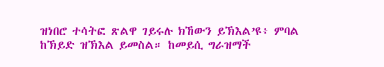ዝነበሮ ተሳትፎ ጽልዋ ገይሩሉ ክኸውን ይኽእል’ዩ፥ ምባል ከኽይድ ዝኽእል ይመስል። ከመይሲ ግራዝማች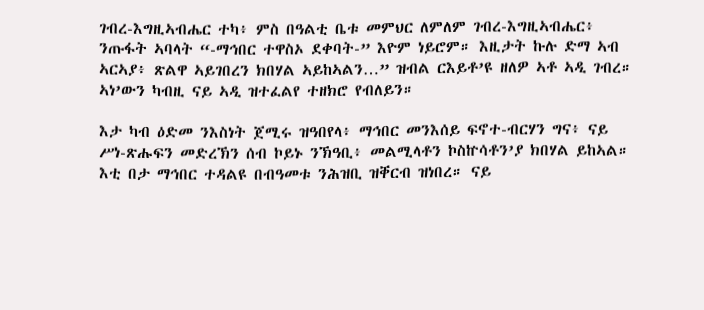ገብረ-እግዚኣብሔር ተካ፥ ምስ በዓልቲ ቤቱ መምህር ለምለም ገብረ-እግዚኣብሔር፥ ንጡፋት ኣባላት “-ማኅበር ተዋስኦ ደቀባት-” እዮም ነይሮም። እዚታት ኩሉ ድማ ኣብ ኣርኣያ፥ ጽልዋ ኣይገበረን ክበሃል ኣይከኣልን…” ዝብል ርእይቶ’ዩ ዘለዎ ኣቶ ኣዲ ገብረ። ኣነ’ውን ካብዚ ናይ ኣዲ ዝተፈልየ ተዘክሮ የብለይን።

እታ ካብ ዕድመ ንእስነት ጀሚሩ ዝዓበየላ፥ ማኅበር መንእሰይ ፍኖተ-ብርሃን ግና፥ ናይ ሥነ-ጽሑፍን መድረኽን ሰብ ኮይኑ ንኽዓቢ፥ መልሚላቶን ኮስኵሳቶን’ያ ክበሃል ይከኣል። እቲ በታ ማኅበር ተዳልዩ በብዓመቱ ንሕዝቢ ዝቐርብ ዝነበረ። ናይ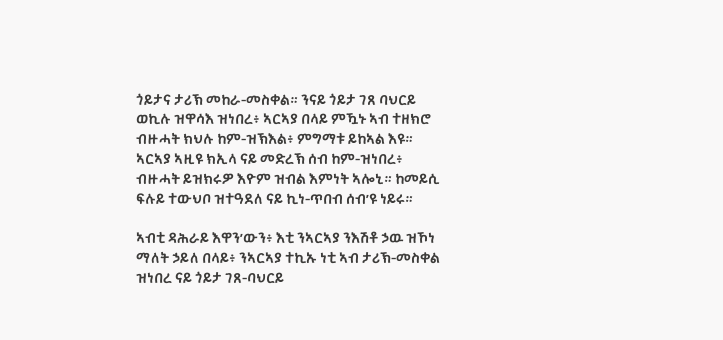ጎይታና ታሪኽ መከራ-መስቀል። ንናይ ጎይታ ገጸ ባህርይ ወኪሉ ዝዋሳእ ዝነበረ፥ ኣርኣያ በላይ ምዃኑ ኣብ ተዘክሮ ብዙሓት ክህሉ ከም-ዝኽእል፥ ምግማቱ ይከኣል እዩ። ኣርኣያ ኣዚዩ ክኢላ ናይ መድረኽ ሰብ ከም-ዝነበረ፥ ብዙሓት ይዝክሩዎ እዮም ዝብል እምነት ኣሎኒ። ከመይሲ ፍሉይ ተውህቦ ዝተዓደለ ናይ ኪነ-ጥበብ ሰብ’ዩ ነይሩ።

ኣብቲ ዳሕራይ እዋን’ውን፥ እቲ ንኣርኣያ ንእሽቶ ኃዉ ዝኾነ ማለት ኃይለ በላይ፥ ንኣርኣያ ተኪኡ ነቲ ኣብ ታሪኽ-መስቀል ዝነበረ ናይ ጎይታ ገጸ-ባህርይ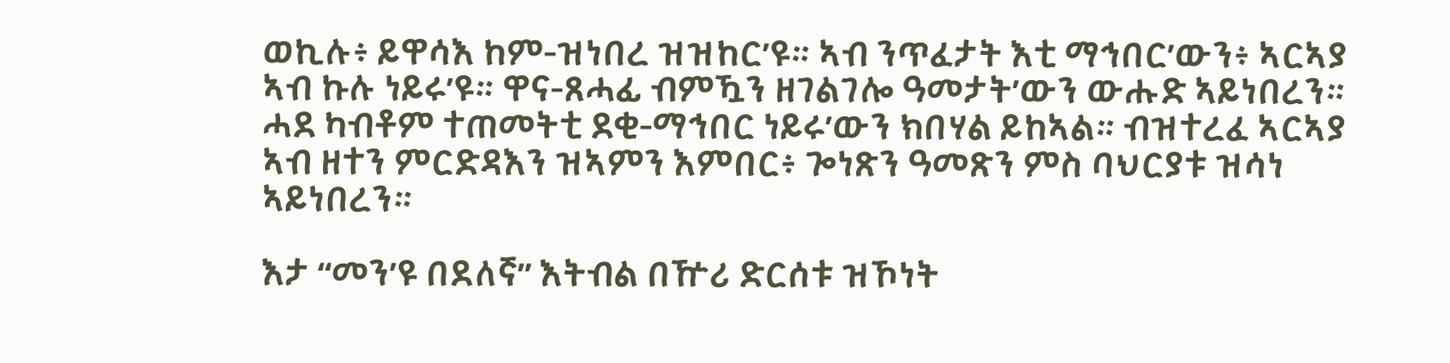ወኪሉ፥ ይዋሳእ ከም-ዝነበረ ዝዝከር’ዩ። ኣብ ንጥፈታት እቲ ማኅበር’ውን፥ ኣርኣያ ኣብ ኩሉ ነይሩ’ዩ። ዋና-ጸሓፊ ብምዃን ዘገልገሎ ዓመታት’ውን ውሑድ ኣይነበረን። ሓደ ካብቶም ተጠመትቲ ደቂ-ማኅበር ነይሩ’ውን ክበሃል ይከኣል። ብዝተረፈ ኣርኣያ ኣብ ዘተን ምርድዳእን ዝኣምን እምበር፥ ጐነጽን ዓመጽን ምስ ባህርያቱ ዝሳነ ኣይነበረን።

እታ “መን’ዩ በደለኛ” እትብል በዅሪ ድርሰቱ ዝኾነት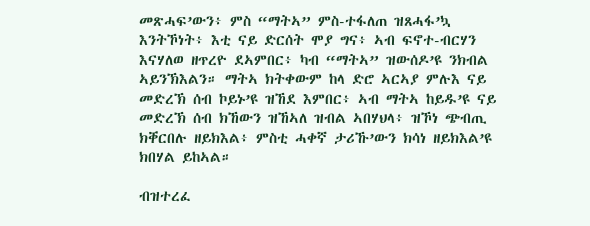መጽሓፍ’ውን፥ ምስ “ማትኣ” ምስ-ተፋለጠ ዝጸሓፋ’ኳ እንትኾነት፥ እቲ ናይ ድርሰት ሞያ ግና፥ ኣብ ፍኖተ-ብርሃን እናሃለወ ዘጥረዮ ደኣምበር፥ ካብ “ማትኣ” ዝውሰዶ’ዩ ንክብል ኣይንኽእልን። ማትኣ ክትቀውም ከላ ድሮ ኣርኣያ ምሉእ ናይ መድረኽ ሰብ ኮይኑ’ዩ ዝኸደ እምበር፥ ኣብ ማትኣ ከይዱ’ዩ ናይ መድረኽ ሰብ ክኸውን ዝኸኣለ ዝብል ኣበሃህላ፥ ዝኾነ ጭብጢ ክቐርበሉ ዘይክእል፥ ምስቲ ሓቀኛ ታሪኹ’ውን ክሳነ ዘይክእል’ዩ ክበሃል ይከኣል።

ብዝተረፈ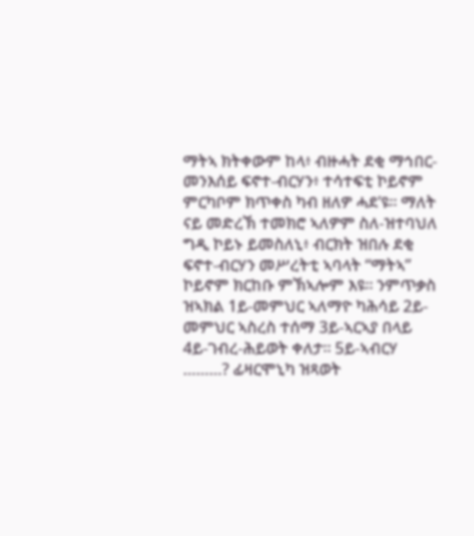ማትኣ ክትቀውም ከላ፥ ብዙሓት ደቂ ማኅበር-መንእሰይ ፍኖተ-ብርሃን፥ ተሳተፍቲ ኮይኖም ምርካቦም ክጥቀስ ካብ ዘለዎ ሓደ’ዩ። ማለት ናይ መድረኽ ተመክሮ ኣለዎም ስለ-ዝተባህለ ግዲ ኮይኑ ይመስለኒ፥ ብርክት ዝበሉ ደቂ ፍኖተ-ብርሃን መሥረትቲ ኣባላት “ማትኣ” ኮይኖም ክርከቡ ምኽኣሎም እዩ። ንምጥቃስ ዝኣክል 1ይ-መምህር ኣለማዮ ካሕሳይ 2ይ-መምህር ኣስረስ ተሰማ 3ይ-ኣርኣያ በላይ 4ይ-ገብረ-ሕይወት ቀለታ። 5ይ-ኣብርሃ ………? ፊዛርሞኒካ ዝጻወት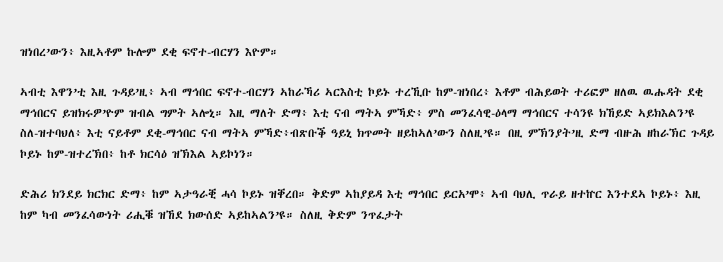ዝነበረ’ውን፥ እዚኣቶም ኩሎም ደቂ ፍኖተ-ብርሃን እዮም።

ኣብቲ እዋን’ቲ እዚ ጉዳይ’ዚ፥ ኣብ ማኅበር ፍኖተ-ብርሃን ኣከራኻሪ ኣርእስቲ ኮይኑ ተረኺቡ ከም-ዝነበረ፥ እቶም ብሕይወት ተሪፎም ዘለዉ ዉሑዳት ደቂ ማኅበርና ይዝክሩዎ’ዮም ዝብል ግምት ኣሎኒ። እዚ ማለት ድማ፥ እቲ ናብ ማትኣ ምኻድ፥ ምስ መንፈሳዊ-ዕላማ ማኅበርና ተሳንዩ ክኸይድ ኣይክእልን’ዩ ስለ-ዝተባህለ፥ እቲ ናይቶም ደቂ-ማኅበር ናብ ማትኣ ምኻድ፥ብጽቡቕ ዓይኒ ክጥመት ዘይከኣለ’ውን ስለዚ’ዩ። በዚ ምኽንያት’ዚ ድማ ብዙሕ ዘከራኽር ጉዳይ ኮይኑ ከም-ዝተረኽበ፥ ከቶ ክርሳዕ ዝኽእል ኣይኮነን።

ድሕሪ ክንደይ ክርክር ድማ፥ ከም ኣታዓራቒ ሓሳ ኮይኑ ዝቐረበ። ቅድም ኣከያይዳ እቲ ማኅበር ይርአ’ሞ፥ ኣብ ባህሊ ጥራይ ዘተኵር እንተደኣ ኮይኑ፥ እዚ ከም ካብ መንፈሳውነት ሪሒቑ ዝኸደ ክውሰድ ኣይከኣልን’ዩ። ስለዚ ቅድም ንጥፈታት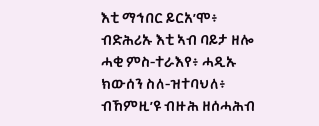እቲ ማኅበር ይርአ’ሞ፥ ብድሕሪኡ እቲ ኣብ ባይታ ዘሎ ሓቂ ምስ-ተራእየ፥ ሓዲኡ ክውሰን ስለ-ዝተባህለ፥ ብኸምዚ’ዩ ብዙሕ ዘሰሓሕብ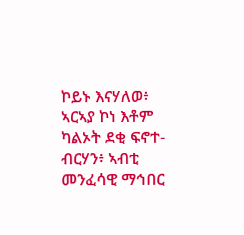ኮይኑ እናሃለወ፥ ኣርኣያ ኮነ እቶም ካልኦት ደቂ ፍኖተ-ብርሃን፥ ኣብቲ መንፈሳዊ ማኅበር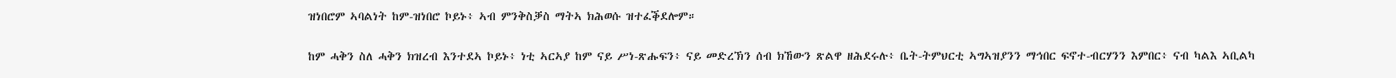ዝነበሮም ኣባልነት ከም-ዝነበሮ ኮይኑ፥ ኣብ ምንቅስቓስ ማትኣ ክሕወሱ ዝተፈቕደሎም።

ከም ሓቅን ስለ ሓቅን ክዝረብ እንተደኣ ኮይኑ፥ ነቲ ኣርኣያ ከም ናይ ሥነ-ጽሑፍን፥ ናይ መድረኽን ሰብ ክኸውን ጽልዋ ዘሕደሩሉ፥ ቤት-ትምህርቲ ኣግኣዝያንን ማኅበር ፍኖተ-ብርሃንን እምበር፥ ናብ ካልእ ኣቢልካ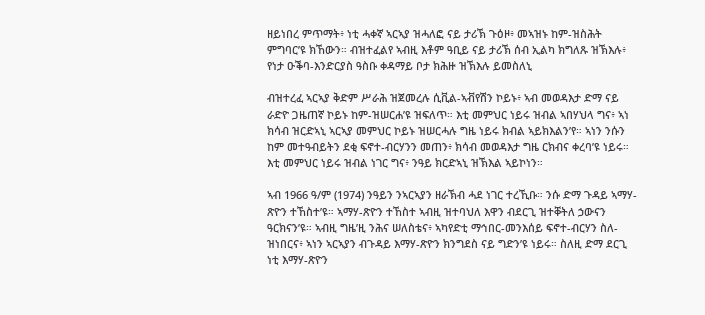ዘይነበረ ምጥማት፥ ነቲ ሓቀኛ ኣርኣያ ዝሓለፎ ናይ ታሪኽ ጉዕዞ፥ መኣዝኑ ከም-ዝስሕት ምግባር’ዩ ክኸውን። ብዝተፈልየ ኣብዚ እቶም ዓቢይ ናይ ታሪኽ ሰብ ኢልካ ክግለጹ ዝኽእሉ፥ የነታ ዑቕባ-እንድርያስ ዓስቡ ቀዳማይ ቦታ ክሕዙ ዝኽእሉ ይመስለኒ

ብዝተረፈ ኣርኣያ ቅድም ሥራሕ ዝጀመረሉ ሲቪል-ኣቭየሽን ኮይኑ፥ ኣብ መወዳእታ ድማ ናይ ራድዮ ጋዜጠኛ ኮይኑ ከም-ዝሠርሐ’ዩ ዝፍለጥ። እቲ መምህር ነይሩ ዝብል ኣበሃህላ ግና፥ ኣነ ክሳብ ዝርድኣኒ ኣርኣያ መምህር ኮይኑ ዝሠርሓሉ ግዜ ነይሩ ክብል ኣይክእልን’የ። ኣነን ንሱን ከም መተዓብይትን ደቂ ፍኖተ-ብርሃንን መጠን፥ ክሳብ መወዳእታ ግዜ ርክብና ቀረባ’ዩ ነይሩ። እቲ መምህር ነይሩ ዝብል ነገር ግና፥ ንዓይ ክርድኣኒ ዝኽእል ኣይኮነን።

ኣብ 1966 ዓ/ም (1974) ንዓይን ንኣርኣያን ዘራኽብ ሓደ ነገር ተረኺቡ። ንሱ ድማ ጉዳይ ኣማሃ-ጽዮን ተኸስተ’ዩ። ኣማሃ-ጽዮን ተኸስተ ኣብዚ ዝተባህለ እዋን ብደርጊ ዝተቐትለ ኃውናን ዓርክናን’ዩ። ኣብዚ ግዜ’ዚ ንሕና ሠለስቴና፥ ኣካየድቲ ማኅበር-መንእሰይ ፍኖተ-ብርሃን ስለ-ዝነበርና፥ ኣነን ኣርኣያን ብጉዳይ እማሃ-ጽዮን ክንግደስ ናይ ግድን’ዩ ነይሩ። ስለዚ ድማ ደርጊ ነቲ እማሃ-ጽዮን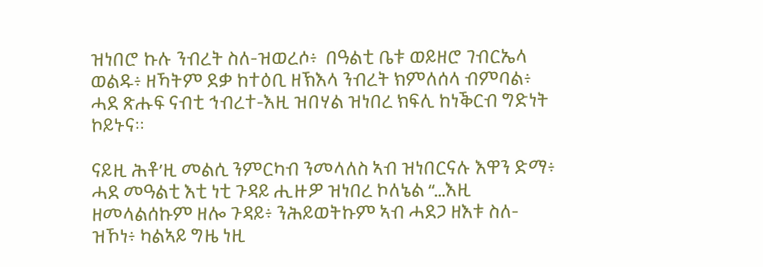ዝነበሮ ኩሉ ንብረት ስለ-ዝወረሶ፥  በዓልቲ ቤቱ ወይዘሮ ገብርኤላ ወልዱ፥ ዘኻትም ደቃ ከተዕቢ ዘኽእላ ንብረት ክምለሰላ ብምባል፥ ሓደ ጽሑፍ ናብቲ ኅብረተ-እዚ ዝበሃል ዝነበረ ክፍሊ ከነቕርብ ግድነት ኮይኑና።

ናይዚ ሕቶ’ዚ መልሲ ንምርካብ ንመላለስ ኣብ ዝነበርናሉ እዋን ድማ፥ ሓደ መዓልቲ እቲ ነቲ ጉዳይ ሒዙዎ ዝነበረ ኮለኔል “…እዚ ዘመላልሰኩም ዘሎ ጉዳይ፥ ንሕይወትኩም ኣብ ሓደጋ ዘእቱ ስለ-ዝኾነ፥ ካልኣይ ግዜ ነዚ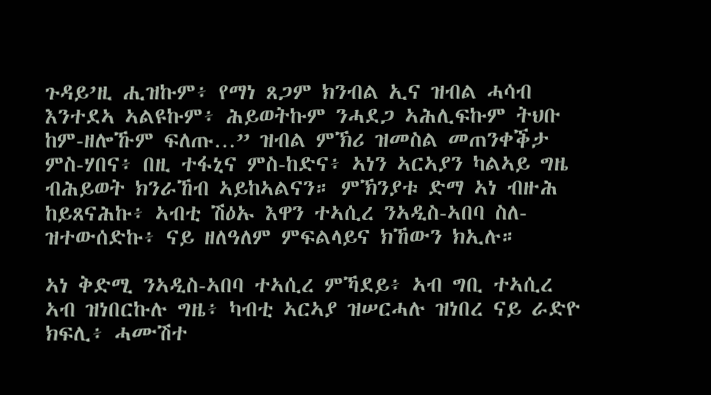ጉዳይ’ዚ ሒዝኩም፥ የማነ ጸጋም ክንብል ኢና ዝብል ሓሳብ እንተደኣ ኣልዩኩም፥ ሕይወትኩም ንሓደጋ ኣሕሊፍኩም ትህቡ ከም-ዘሎኹም ፍለጡ…” ዝብል ምኽሪ ዝመስል መጠንቀቕታ ምስ-ሃበና፥ በዚ ተፋኒና ምስ-ከድና፥ ኣነን ኣርኣያን ካልኣይ ግዜ ብሕይወት ክንራኸብ ኣይከኣልናን። ምኽንያቱ ድማ ኣነ ብዙሕ ከይጸናሕኩ፥ ኣብቲ ሽዕኡ እዋን ተኣሲረ ንኣዲስ-ኣበባ ስለ-ዝተውሰድኩ፥ ናይ ዘለዓለም ምፍልላይና ክኸውን ክኢሉ።

ኣነ ቅድሚ ንኣዲስ-ኣበባ ተኣሲረ ምኻደይ፥ ኣብ ግቢ ተኣሲረ ኣብ ዝነበርኩሉ ግዜ፥ ካብቲ ኣርኣያ ዝሠርሓሉ ዝነበረ ናይ ራድዮ ክፍሊ፥ ሓሙሽተ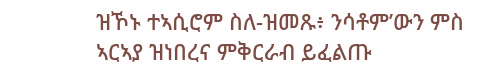ዝኾኑ ተኣሲሮም ስለ-ዝመጹ፥ ንሳቶም’ውን ምስ ኣርኣያ ዝነበረና ምቅርራብ ይፈልጡ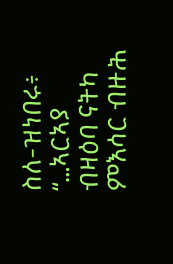ስለ-ዝነበሩ፥ “…ኣርኣያ ብዛዕባ ናትካ ምእሳር ብዙሕ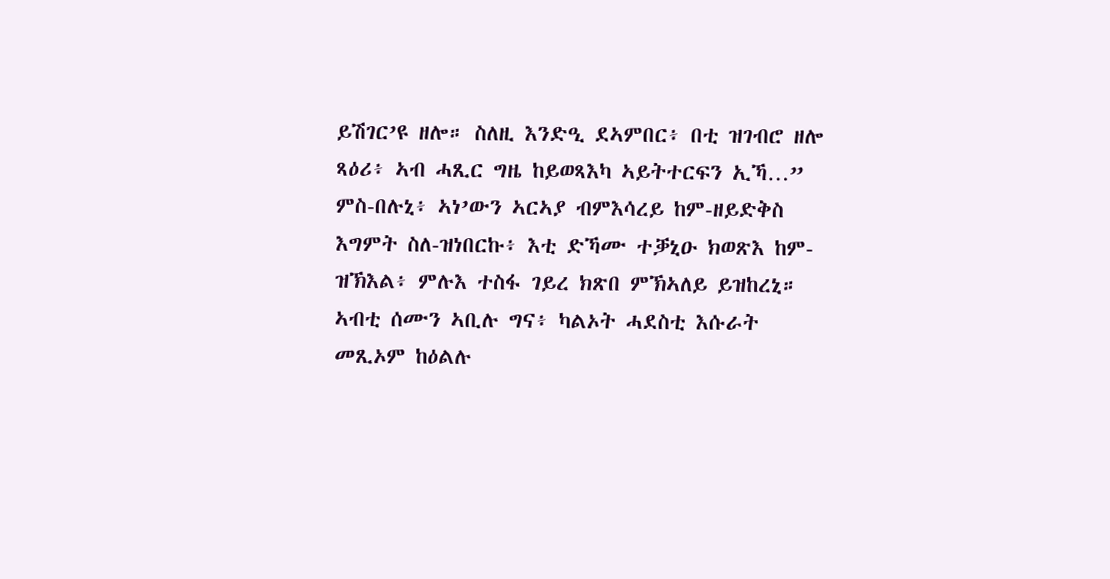ይሽገር’ዩ ዘሎ። ስለዚ እንድዒ ደኣምበር፥ በቲ ዝገብሮ ዘሎ ጻዕሪ፥ ኣብ ሓጺር ግዜ ከይወጻእካ ኣይትተርፍን ኢኻ…” ምስ-በሉኒ፥ ኣነ’ውን ኣርኣያ ብምእሳረይ ከም-ዘይድቅስ እግምት ስለ-ዝነበርኩ፥ እቲ ድኻሙ ተቓኒዑ ክወጽእ ከም-ዝኽእል፥ ምሉእ ተስፋ ገይረ ክጽበ ምኽኣለይ ይዝከረኒ። ኣብቲ ሰሙን ኣቢሉ ግና፥ ካልኦት ሓደስቲ እሱራት መጺኦም ከዕልሉ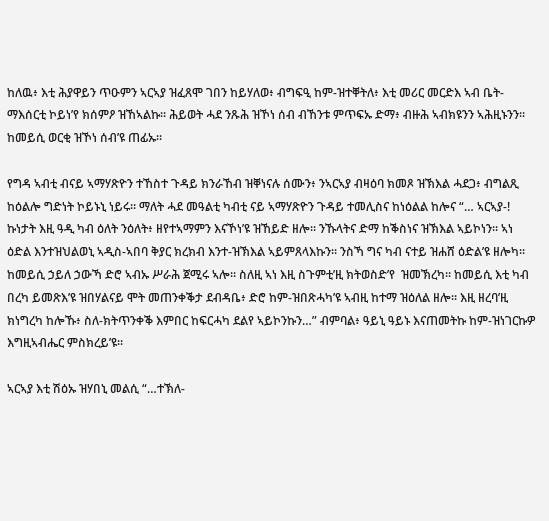ከለዉ፥ እቲ ሕያዋይን ጥዑምን ኣርኣያ ዝፈጸሞ ገበን ከይሃለወ፥ ብግፍዒ ከም-ዝተቐትለ፥ እቲ መሪር መርድእ ኣብ ቤት-ማእሰርቲ ኮይነ’የ ክሰምዖ ዝኸኣልኩ። ሕይወት ሓደ ንጹሕ ዝኾነ ሰብ ብኸንቱ ምጥፍኡ ድማ፥ ብዙሕ ኣብክዩንን ኣሕዚኑንን። ከመይሲ ወርቂ ዝኾነ ሰብ’ዩ ጠፊኡ።

የግዳ ኣብቲ ብናይ ኣማሃጽዮን ተኸስተ ጉዳይ ክንራኸብ ዝቐነናሉ ሰሙን፥ ንኣርኣያ ብዛዕባ ክመጾ ዝኽእል ሓደጋ፥ ብግልጺ ከዕልሎ ግድነት ኮይኑኒ ነይሩ። ማለት ሓደ መዓልቲ ካብቲ ናይ ኣማሃጽዮን ጉዳይ ተመሊስና ከነዕልል ከሎና “… ኣርኣያ-! ኩነታት እዚ ዓዲ ካብ ዕለት ንዕለት፥ ዘየተኣማምን እናኾነ’ዩ ዝኸይድ ዘሎ። ንኹላትና ድማ ከቕስነና ዝኽእል ኣይኮነን። ኣነ ዕድል እንተዝህልወኒ ኣዲስ-ኣበባ ቅያር ክረክብ እንተ-ዝኽእል ኣይምጸላእኩን። ንስኻ ግና ካብ ናተይ ዝሐሸ ዕድል’ዩ ዘሎካ። ከመይሲ ኃይለ ኃውኻ ድሮ ኣብኡ ሥራሕ ጀሚሩ ኣሎ። ስለዚ ኣነ እዚ ስጉምቲ’ዚ ክትወስድ’የ  ዝመኽረካ። ከመይሲ እቲ ካብ በረካ ይመጽእ’ዩ ዝበሃልናይ ሞት መጠንቀቕታ ደብዳቤ፥ ድሮ ከም-ዝበጽሓካ’ዩ ኣብዚ ከተማ ዝዕለል ዘሎ። እዚ ዘረባ’ዚ ክነግረካ ከሎኹ፥ ስለ-ክትጥንቀቕ እምበር ከፍርሓካ ደልየ ኣይኮንኩን…” ብምባል፥ ዓይኒ ዓይኑ እናጠመትኩ ከም-ዝነገርኩዎ እግዚኣብሔር ምስክረይ’ዩ።

ኣርኣያ እቲ ሽዕኡ ዝሃበኒ መልሲ “…ተኽለ-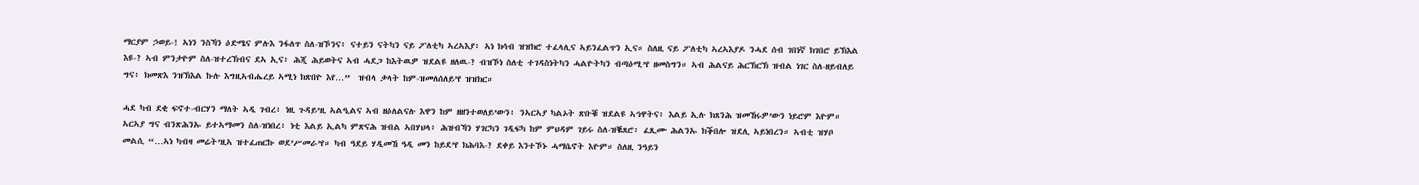ማርያም ኃወይ-! ኣነን ንስኻን ዕድሜና ምሉእ ንፋለጥ ስለ-ዝኾንና፥ ናተይን ናትካን ናይ ፖለቲካ ኣረኣእያ፥ ኣነ ክሳብ ዝዝክሮ ተፈላሊና ኣይንፈልጥን ኢና። ስለዚ ናይ ፖለቲካ ኣረኣእያዶ ንሓደ ሰብ ገበነኛ ክገበሮ ይኽእል እዩ-? ኣብ ምንታዮም ስለ-ዝተረኽብና ደኣ ኢና፥ ሕጂ ሕይወትና ኣብ ሓደጋ ከእትዉዎ ዝደልዩ ዘለዉ-? ብዝኾነ ስለቲ ተገዳስነትካን ሓልዮትካን ብጣዕሚ’የ ዘመስግን። ኣብ ሕልናይ ሕርኽርኽ ዝብል ነገር ስለ-ዘይብለይ ግና፥ ክመጽእ ንዝኽእል ኩሉ እግዚኣብሔረይ ኣሚነ ክጽበዮ እየ…”  ዝብላ ቃላት ከም-ዝመለሰለይ’የ ዝዝክር።

ሓደ ካብ ደቂ ፍኖተ-ብርሃን ማለት ኣዲ ገብረ፥ ነዚ ጉዳይ’ዚ ኣልዒልና ኣብ ዘዕለልናሉ እዋን ከም ዘዘንተወለይ’ውን፥ ንኣርኣያ ካልኦት ጽቡቑ ዝደልዩ ኣኅዋትና፥ እልይ ኢሉ ክጸንሕ ዝመኸሩዎ’ውን ነይሮም እዮም። ኣርኣያ ግና ብንጽሕንኡ ይተኣማመን ስለ-ዝነበረ፥ ነቲ እልይ ኢልካ ምጽናሕ ዝብል ኣበሃህላ፥ ሕዝብኻን ሃገርካን ገዲፍካ ከም ምህዳም ገይሩ ስለ-ዝቘጸሮ፥ ፈጺሙ ሕልንኡ ክቕበሎ ዝደሊ ኣይነበረን። ኣብቲ ዝሃቦ መልሲ “…ኣነ ካብዛ መሬት’ዚኣ ዝተፈጠርኩ ወደ’ሥመራ’የ። ካብ ዓደይ ሃዲመኸ ዓዲ መን ከይደ’የ ክሕባእ-? ደቀይ እንተኾኑ ሓማሴኖት እዮም። ስለዚ ንዓይን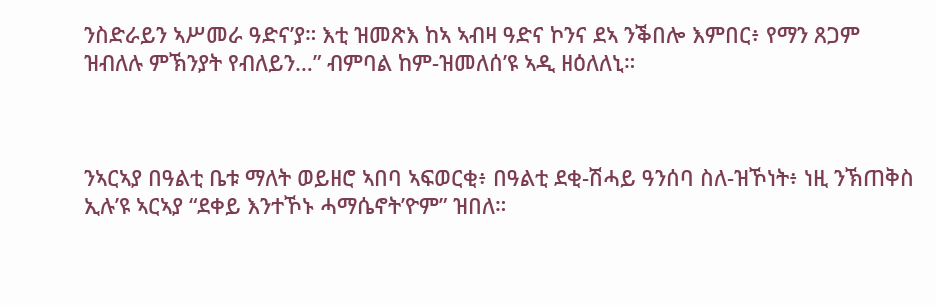ንስድራይን ኣሥመራ ዓድና’ያ። እቲ ዝመጽእ ከኣ ኣብዛ ዓድና ኮንና ደኣ ንቕበሎ እምበር፥ የማን ጸጋም ዝብለሉ ምኽንያት የብለይን…” ብምባል ከም-ዝመለሰ’ዩ ኣዲ ዘዕለለኒ።



ንኣርኣያ በዓልቲ ቤቱ ማለት ወይዘሮ ኣበባ ኣፍወርቂ፥ በዓልቲ ደቂ-ሽሓይ ዓንሰባ ስለ-ዝኾነት፥ ነዚ ንኽጠቅስ ኢሉ’ዩ ኣርኣያ “ደቀይ እንተኾኑ ሓማሴኖት’ዮም” ዝበለ።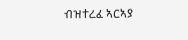ብዝተረፈ ኣርኣያ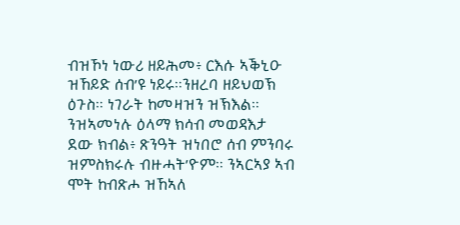ብዝኾነ ነውሪ ዘይሕመ፥ ርእሱ ኣቕኒዑ ዝኸይድ ሰብ’ዩ ነይሩ።ንዘረባ ዘይህወኽ ዕጉስ። ነገራት ከመዛዝን ዝኽእል። ንዝኣመነሉ ዕላማ ክሳብ መወዳእታ ደው ክብል፥ ጽንዓት ዝነበሮ ሰብ ምንባሩ ዝምስክሩሉ ብዙሓት’ዮም። ንኣርኣያ ኣብ ሞት ከብጽሖ ዝኸኣለ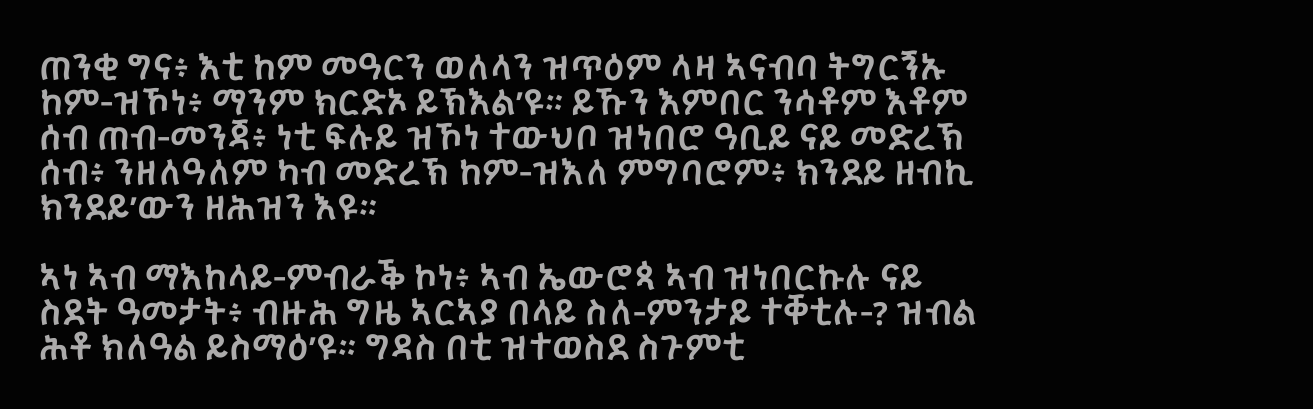ጠንቂ ግና፥ እቲ ከም መዓርን ወለላን ዝጥዕም ላዛ ኣናብባ ትግርኝኡ ከም-ዝኾነ፥ ማንም ክርድኦ ይኽእል’ዩ። ይኹን እምበር ንሳቶም እቶም ሰብ ጠብ-መንጃ፥ ነቲ ፍሉይ ዝኾነ ተውህቦ ዝነበሮ ዓቢይ ናይ መድረኽ ሰብ፥ ንዘለዓለም ካብ መድረኽ ከም-ዝእለ ምግባሮም፥ ክንደይ ዘብኪ ክንደይ’ውን ዘሕዝን እዩ።

ኣነ ኣብ ማእከላይ-ምብራቕ ኮነ፥ ኣብ ኤውሮጳ ኣብ ዝነበርኩሉ ናይ ስደት ዓመታት፥ ብዙሕ ግዜ ኣርኣያ በላይ ስለ-ምንታይ ተቐቲሉ-? ዝብል ሕቶ ክለዓል ይስማዕ’ዩ። ግዳስ በቲ ዝተወስደ ስጉምቲ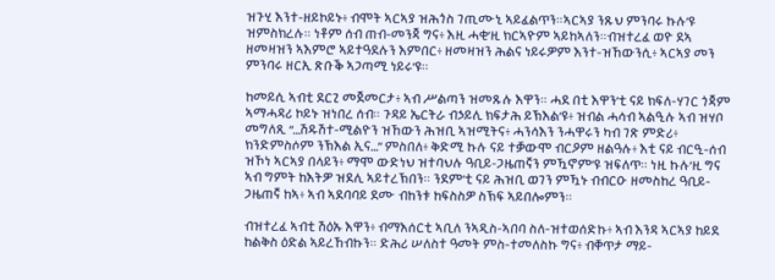ዝጉሂ እንተ-ዘይኮይኑ፥ ብሞት ኣርኣያ ዝሕጎስ ገጢሙኒ ኣይፈልጥን።ኣርኣያ ንጹህ ምንባሩ ኩሉ’ዩ ዝምስክረሉ። ነቶም ሰብ ጠብ-መንጃ ግና፥ እዚ ሓቂ’ዚ ክርኣዮም ኣይከኣለን።ብዝተረፈ ወዮ ደኣ ዘመዛዝን ኣእምሮ ኣይተዓደሉን እምበር፥ ዘመዛዝን ሕልና ነይሩዎም እንተ-ዝኸውንሲ፥ ኣርኣያ መን ምንባሩ ዘርኢ ጽቡቕ ኣጋጣሚ ነይሩ’ዩ።

ከመይሲ ኣብቲ ደርጊ መጀመርታ፥ ኣብ ሥልጣን ዝመጹሉ እዋን። ሓደ በቲ እዋን’ቲ ናይ ክፍለ-ሃገር ጎጃም ኣማሓዳሪ ኮይኑ ዝነበረ ሰብ። ጉዳይ ኤርትራ ብኃይሊ ክፍታሕ ይኽእል’ዩ፥ ዝብል ሓሳብ ኣልዒሉ ኣብ ዝሃቦ መግለጺ “…ሽዱሽተ-ሚልዮን ዝኸውን ሕዝቢ ኣዝሚትና፥ ሓንሳእን ንሓዋሩን ካብ ገጽ ምድሪ፥ ክንድምስሶም ንኽእል ኢና…” ምስበለ፥ ቅድሚ ኩሉ ናይ ተቓውሞ ብርዖም ዘልዓሉ፥ እቲ ናይ ብርዒ-ሰብ ዝኾነ ኣርኣያ በላይን፥ ማሞ ውድነህ ዝተባህሉ ዓቢይ-ጋዜጠኛን ምዃኖም’ዩ ዝፍለጥ። ነዚ ኩሉ’ዚ ግና ኣብ ግምት ከእትዎ ዝደሊ ኣይተረኽበን። ንደም’ቲ ናይ ሕዝቢ ወገን ምዃኑ ብብርዑ ዘመስከረ ዓቢይ-ጋዜጠኛ ከኣ፥ ኣብ ኣደባባይ ደሙ ብከንቱ ከፍስስዎ ስኽፍ ኣይበሎምን።

ብዝተረፈ ኣብቲ ሽዕኡ እዋን፥ ብማእሰርቲ ኣቢለ ንኣዲስ-ኣበባ ስለ-ዝተወሰድኩ፥ ኣብ እንዳ ኣርኣያ ከይደ ከልቅስ ዕድል ኣይረኸብኩን። ድሕሪ ሠለስተ ዓመት ምስ-ተመለስኩ ግና፥ ብቐጥታ ማይ-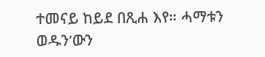ተመናይ ከይደ በጺሐ እየ። ሓማቱን ወዱን’ውን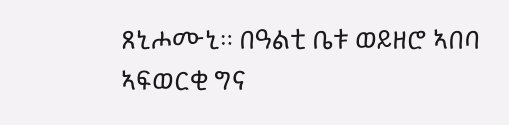ጸኒሖሙኒ። በዓልቲ ቤቱ ወይዘሮ ኣበባ ኣፍወርቂ ግና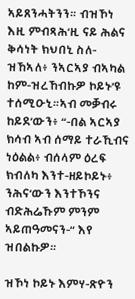ኣይጸንሓትንን። ብዝኾነ እዚ ምብጻሕ’ዚ ናይ ሕልና ቅሳነት ክህበኒ ስለ-ዝኸኣለ፥ ንኣርኣያ ብኣካል ከም-ዝረኸብኩዎ ኮይኑ’ዩ ተሰሚዑኒ።ኣብ መቓብሩ ከይደ’ውን፥ “-በል ኣርኣያ ክሳብ ኣብ ሰማይ ተራኺብና ነዕልል፥ ብሰላም ዕረፍ ክብለካ እንተ-ዘይኮይኑ፥ ንሕና’ውን እንተኾንና ብድሕሬኹም ምንም ኣይጠዓመናን-” እየ ዝበልኩዎ።

ዝኾነ ኮይኑ እምሃ-ጽዮን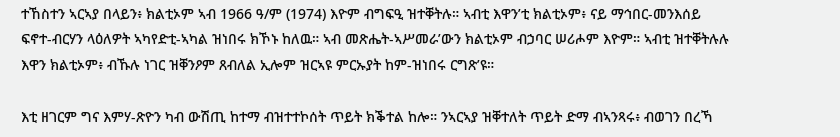ተኸስተን ኣርኣያ በላይን፥ ክልቲኦም ኣብ 1966 ዓ/ም (1974) እዮም ብግፍዒ ዝተቐትሉ። ኣብቲ እዋን’ቲ ክልቲኦም፥ ናይ ማኅበር-መንእሰይ ፍኖተ-ብርሃን ላዕለዎት ኣካየድቲ-ኣካል ዝነበሩ ክኾኑ ከለዉ። ኣብ መጽሔት-ኣሥመራ’ውን ክልቲኦም ብኃባር ሠሪሖም እዮም። ኣብቲ ዝተቐትሉሉ እዋን ክልቲኦም፥ ብኹሉ ነገር ዝቐንዖም ጸብለል ኢሎም ዝርኣዩ ምርኡያት ከም-ዝነበሩ ርግጽ’ዩ።

እቲ ዘገርም ግና እምሃ-ጽዮን ካብ ውሽጢ ከተማ ብዝተተኮሰት ጥይት ክቕተል ከሎ። ንኣርኣያ ዝቐተለት ጥይት ድማ ብኣንጻሩ፥ ብወገን በረኻ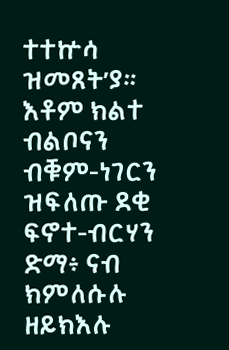ተተኵሳ ዝመጸት’ያ። እቶም ክልተ ብልቦናን ብቑም-ነገርን ዝፍለጡ ደቂ ፍኖተ-ብርሃን ድማ፥ ናብ ክምለሱሉ ዘይክእሉ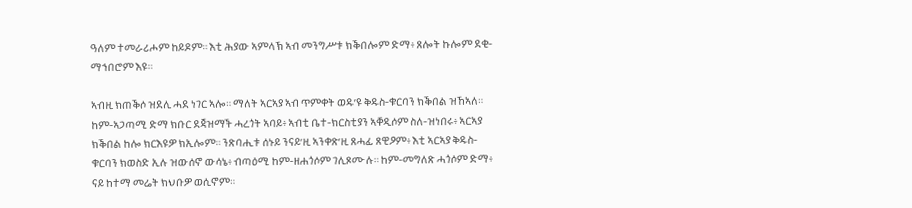ዓለም ተመራሪሖም ከይዶም። እቲ ሕያው ኣምላኽ ኣብ መንግሥቱ ክቕበሎም ድማ፥ ጸሎት ኩሎም ደቂ-ማኅበሮም እዩ።

ኣብዚ ክጠቕሶ ዝደሊ ሓደ ነገር ኣሎ። ማለት ኣርኣያ ኣብ ጥምቀት ወዱ’ዩ ቅዱስ-ቁርባን ክቕበል ዝኸኣለ። ከም-ኣጋጣሚ ድማ ክቡር ደጃዝማች ሓረጎት ኣባይ፥ ኣብቲ ቤተ-ክርስቲያን ኣቐዲሶም ስለ-ዝነበሩ፥ ኣርኣያ ክቕበል ከሎ ክርእዩዎ ክኢሎም። ንጽባሒቱ ሰኑይ ንናይ’ዚ ኣንቀጽ’ዚ ጸሓፊ ጸዊዖም፥ እቲ ኣርኣያ ቅዱስ-ቁርባን ክወስድ ኢሉ ዝውሰኖ ውሳኔ፥ ብጣዕሚ ከም-ዘሐጎሶም ገሊጾሙሉ። ከም-መግለጽ ሓጎሶም ድማ፥ ናይ ከተማ መሬት ክህቡዎ ወሲኖም።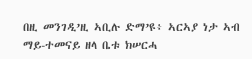በዚ መንገዲ’ዚ ኣቢሉ ድማ’ዩ፥ ኣርኣያ ነታ ኣብ ማይ-ተመናይ ዘላ ቤቱ ክሠርሓ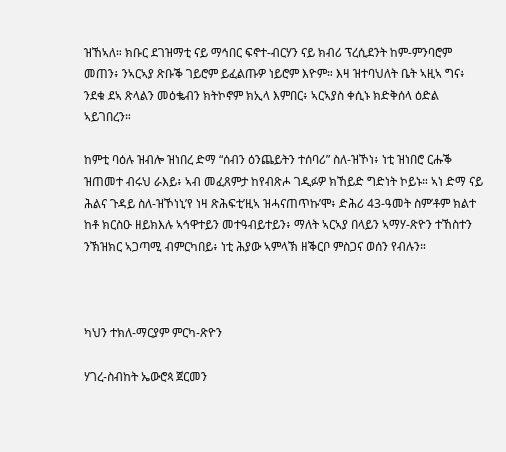ዝኸኣለ። ክቡር ደገዝማቲ ናይ ማኅበር ፍኖተ-ብርሃን ናይ ክብሪ ፕረሲደንት ከም-ምንባሮም መጠን፥ ንኣርኣያ ጽቡቕ ገይሮም ይፈልጡዎ ነይሮም እዮም። እዛ ዝተባህለት ቤት ኣዚኣ ግና፥ ንደቁ ደኣ ጽላልን መዕቈብን ክትኮኖም ክኢላ እምበር፥ ኣርኣያስ ቀሲኑ ክድቅሰላ ዕድል ኣይገበረን።

ከምቲ ባዕሉ ዝብሎ ዝነበረ ድማ “ሰብን ዕንጨይትን ተሰባሪ” ስለ-ዝኾነ፥ ነቲ ዝነበሮ ርሑቕ ዝጠመተ ብሩህ ራእይ፥ ኣብ መፈጸምታ ከየብጽሖ ገዲፉዎ ክኸይድ ግድነት ኮይኑ። ኣነ ድማ ናይ ሕልና ጉዳይ ስለ-ዝኾነኒ’የ ነዛ ጽሕፍቲ’ዚኣ ዝሓናጠጥኩ’ሞ፥ ድሕሪ 43-ዓመት ስም’ቶም ክልተ ከቶ ክርስዑ ዘይክእሉ ኣኅዋተይን መተዓብይተይን፥ ማለት ኣርኣያ በላይን ኣማሃ-ጽዮን ተኸስተን ንኽዝክር ኣጋጣሚ ብምርካበይ፥ ነቲ ሕያው ኣምላኽ ዘቕርቦ ምስጋና ወሰን የብሉን።



ካህን ተክለ-ማርያም ምርካ-ጽዮን

ሃገረ-ስብከት ኤውሮጳ ጀርመን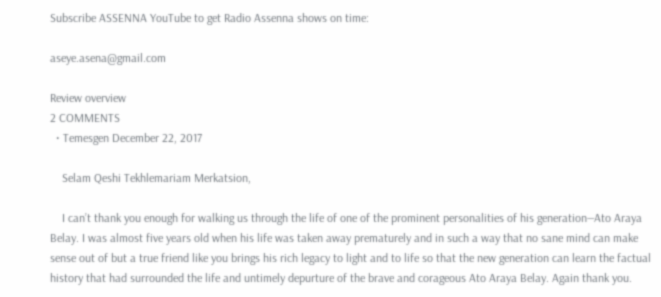Subscribe ASSENNA YouTube to get Radio Assenna shows on time:

aseye.asena@gmail.com

Review overview
2 COMMENTS
  • Temesgen December 22, 2017

    Selam Qeshi Tekhlemariam Merkatsion,

    I can’t thank you enough for walking us through the life of one of the prominent personalities of his generation—Ato Araya Belay. I was almost five years old when his life was taken away prematurely and in such a way that no sane mind can make sense out of but a true friend like you brings his rich legacy to light and to life so that the new generation can learn the factual history that had surrounded the life and untimely depurture of the brave and corageous Ato Araya Belay. Again thank you.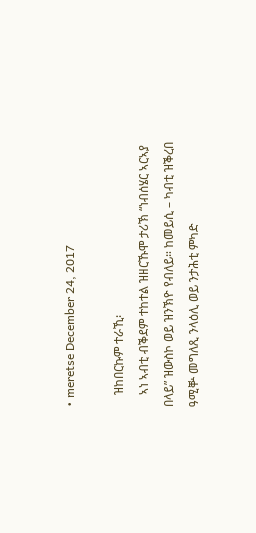• meretse December 24, 2017

    ዝከበርኩም ተራኺ፡
    ኣነ ኣብቲ ብቕደም ተከተል ዝዘርኹሞ ታሪኽ “ነብሰሄር ኣርኣያ በላይ” ዝውስኮ ወይ ዝንኽዮ የብለይ። ከመይሲ – ካብቲ ዝቕረበ ዓሚቝ መግለጺ ንላዕሊ ወይ ንታሕቲ ምካድ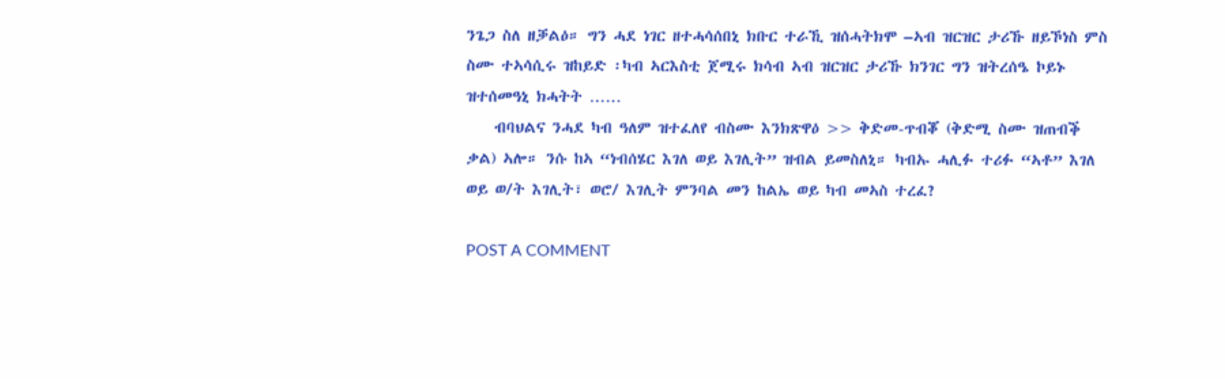ንጌጋ ስለ ዘቓልዕ። ግን ሓደ ነገር ዘተሓሳሰበኒ ክቡር ተራኺ ዝሰሓትክሞ –ኣብ ዝርዝር ታሪኹ ዘይኾነስ ምስ ስሙ ተኣሳሲሩ ዝከይድ ፡ካብ ኣርእስቲ ጀሚሩ ክሳብ ኣብ ዝርዝር ታሪኹ ክንገር ግን ዝትረሰዔ ኮይኑ ዝተሰመዓኒ ክሓትት ……
    ብባህልና ንሓደ ካብ ዓለም ዝተፈለየ ብስሙ እንክጽዋዕ >> ቅድመ-ጥብቖ (ቅድሚ ስሙ ዝጠብቕ ቃል) ኣሎ። ንሱ ከኣ “ነብሰሄር እገለ ወይ እገሊት” ዝብል ይመስለኒ። ካብኡ ሓሊፉ ተሪፉ “ኣቶ” እገለ ወይ ወ/ት እገሊት፣ ወሮ/ እገሊት ምንባል መን ከልኤ ወይ ካብ መኣስ ተረፈ?

POST A COMMENT